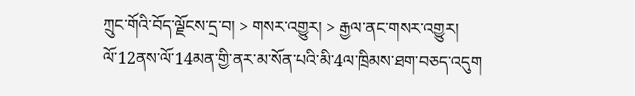ཀྲུང་གོའི་བོད་ལྗོངས་དྲ་བ། > གསར་འགྱུར། > རྒྱལ་ནང་གསར་འགྱུར།
ལོ་12ནས་ལོ་14མན་གྱི་ནར་མ་སོན་པའི་མི་4ལ་ཁྲིམས་ཐག་བཅད་འདུག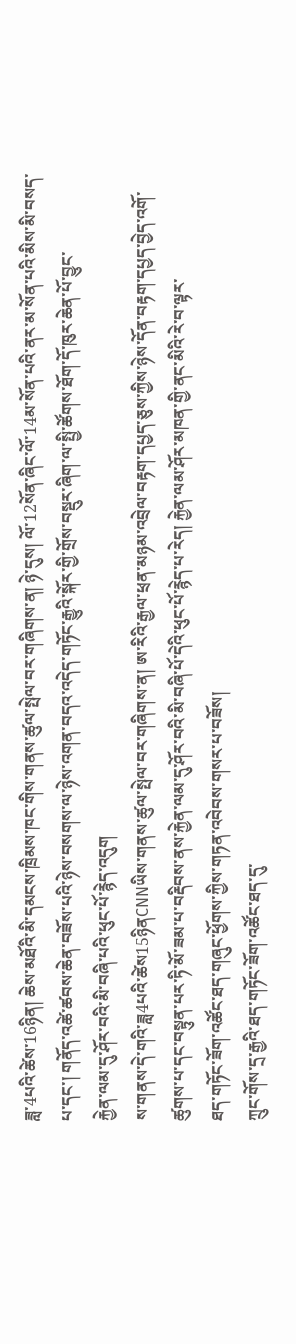ཟླ་4པའི་ཚེས་16ཉིན། ཆེས་མཐོའི་མི་དམངས་ཁྲིམས་ཁང་གིས་གནས་ཚུལ་སྤེལ་བར་གཞིགས་ན། ཉེ་དུས། ལོ་12སོན་ཞིང་ལོ་14མ་སོན་པའི་ནར་མ་སོན་པའི་མིས་མི་བསད་པ་དང་། གནོད་འཚེ་ཚབས་ཆེན་བཟོས་པའི་ཉེས་བསགས་ལ་ཉེས་འགན་བདའ་འདེད་གཏོང་རྒྱུའི་སྐོར་གྱི་གྲོས་བསྡུར་ཞིག་ལ་སྤྱི་ཚོགས་ཐོག་དོ་ཁུར་ཆེན་པོ་བྱུང་
རྐྱེན་ལམ་དུ་ཤོར་བའི་མི་བཞི་པའི་ཕུང་པོ་རྙེད་འདུག
ས་གནས་དེ་གའི་ཟླ4པའི་ཚེས15ཉིནCNNཡིས་གནས་ཚུལ་སྤེལ་བར་གཞིགས་ན། ཨ་རིའི་རྒྱལ་ཕྲན་མཉམ་འབྲེལ་བརྟག་དཔྱད་ཅུས་ཀྱིས་ཉེས་དོན་བརྟག་དཔྱད་བྱེད་འགོ་ཚུགས་པ་དང་བསྟུན་པར་ཏི་མོ་ཟམ་པ་བརྡིབས་ནས་རྐྱེན་ལམ་དུ་ཤོར་བའི་མི་བཞི་པོ་དེའི་ཕུང་པོ་རྙེད་པ་རེད། རྐྱེན་ལམ་ཤོར་མཁན་གྱི་ནང་མིའི་རེ་བ་ལྟར་
ཐད་གཏོང་ཟོག་འཚོང་ཐད་གཞུང་ཕྱོགས་ཀྱིས་གཏན་འབེབས་གསར་པ་བཟོས།
ཀྲུང་གོས་དྲ་རྒྱའི་ཐད་གཏོང་ཟོག་འཚོང་ཐད་དུ་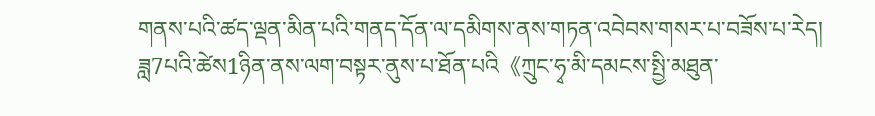གནས་པའི་ཚད་ལྡན་མིན་པའི་གནད་དོན་ལ་དམིགས་ནས་གཏན་འབེབས་གསར་པ་བཟོས་པ་རེད། ཟླ7པའི་ཚེས1ཉིན་ནས་ལག་བསྟར་ནུས་པ་ཐོན་པའི《ཀྲུང་ཧྭ་མི་དམངས་སྤྱི་མཐུན་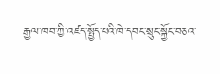རྒྱལ་ཁབ་ཀྱི་འཛད་སྤྱོད་པའི་ཁེ་དབང་སྲུང་སྐྱོང་བཅའ་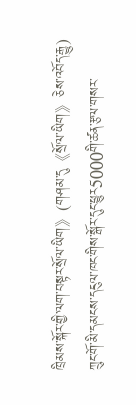ཁྲིམས་སྐོར་གྱི་ལག་བསྟར་སྲོལ་ཡིག》(གཤམ་དུ《སྲོལ་ཡིག》ཅེས་འབོད་རྒྱུ)
ཀྲུང་གོ་མི་དམངས་དངུལ་ཁང་གིས་སྒོར་དུང་ཕྱུར5000གི་ཚན་རྩལ་གསར་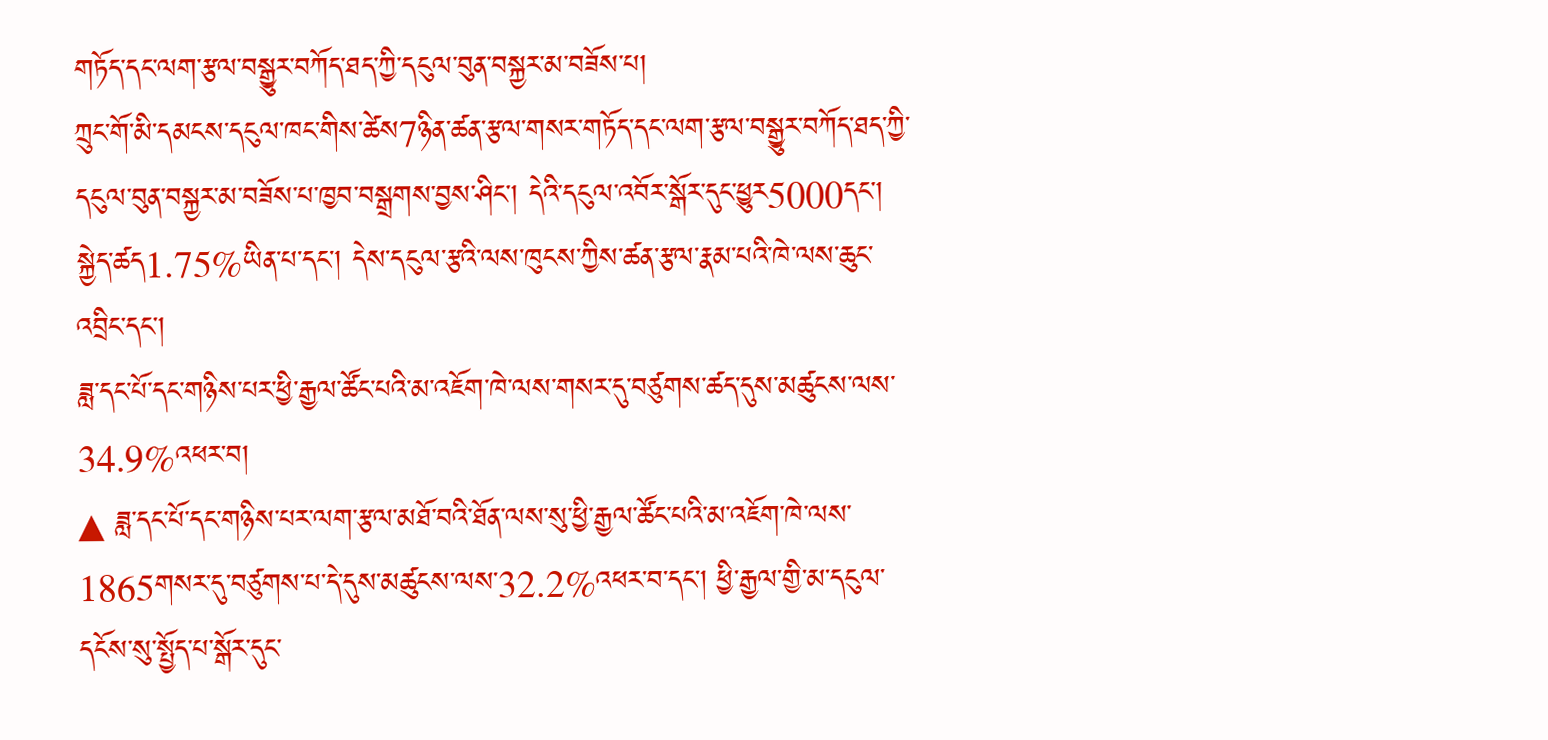གཏོད་དང་ལག་རྩལ་བསྒྱུར་བཀོད་ཐད་ཀྱི་དངུལ་བུན་བསྐྱར་མ་བཟོས་པ།
ཀྲུང་གོ་མི་དམངས་དངུལ་ཁང་གིས་ཚེས7ཉིན་ཚན་རྩལ་གསར་གཏོད་དང་ལག་རྩལ་བསྒྱུར་བཀོད་ཐད་ཀྱི་དངུལ་བུན་བསྐྱར་མ་བཟོས་པ་ཁྱབ་བསྒྲགས་བྱས་ཤིང་། དེའི་དངུལ་འབོར་སྒོར་དུང་ཕྱུར5000དང་། སྐྱེད་ཚད1.75%ཡིན་པ་དང་། དེས་དངུལ་རྩའི་ལས་ཁུངས་ཀྱིས་ཚན་རྩལ་རྣམ་པའི་ཁེ་ལས་ཆུང་འབྲིང་དང་།
ཟླ་དང་པོ་དང་གཉིས་པར་ཕྱི་རྒྱལ་ཚོང་པའི་མ་འཇོག་ཁེ་ལས་གསར་དུ་བཙུགས་ཚད་དུས་མཚུངས་ལས་34.9%འཕར་བ།
▲ ཟླ་དང་པོ་དང་གཉིས་པར་ལག་རྩལ་མཐོ་བའི་ཐོན་ལས་སུ་ཕྱི་རྒྱལ་ཚོང་པའི་མ་འཇོག་ཁེ་ལས་1865གསར་དུ་བཙུགས་པ་དེ་དུས་མཚུངས་ལས་32.2%འཕར་བ་དང་། ཕྱི་རྒྱལ་གྱི་མ་དངུལ་དངོས་སུ་སྤྱོད་པ་སྒོར་དུང་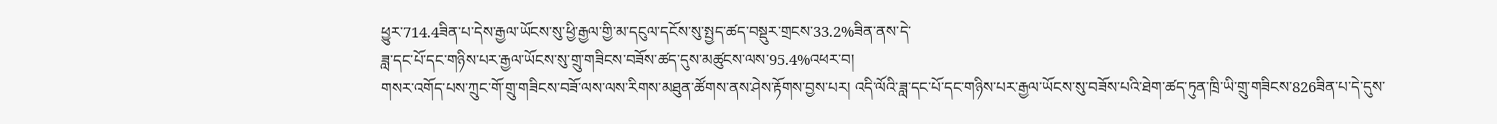ཕྱུར་714.4ཟིན་པ་དེས་རྒྱལ་ཡོངས་སུ་ཕྱི་རྒྱལ་གྱི་མ་དངུལ་དངོས་སུ་སྤྱད་ཚད་བསྡུར་གྲངས་33.2%ཟིན་ནས་དེ་
ཟླ་དང་པོ་དང་གཉིས་པར་རྒྱལ་ཡོངས་སུ་གྲུ་གཟིངས་བཟོས་ཚད་དུས་མཚུངས་ལས་95.4%འཕར་བ།
གསར་འགོད་པས་ཀྲུང་གོ་གྲུ་གཟིངས་བཟོ་ལས་ལས་རིགས་མཐུན་ཚོགས་ནས་ཤེས་རྟོགས་བྱས་པར། འདི་ལོའི་ཟླ་དང་པོ་དང་གཉིས་པར་རྒྱལ་ཡོངས་སུ་བཟོས་པའི་ཐེག་ཚད་ཏུན་ཁྲི་ཡི་གྲུ་གཟིངས་826ཟིན་པ་དེ་དུས་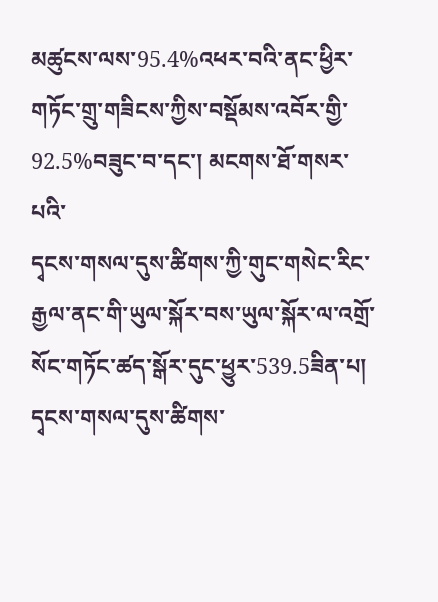མཚུངས་ལས་95.4%འཕར་བའི་ནང་ཕྱིར་གཏོང་གྲུ་གཟིངས་ཀྱིས་བསྡོམས་འབོར་གྱི་92.5%བཟུང་བ་དང་། མངགས་ཐོ་གསར་པའི་
དྭངས་གསལ་དུས་ཚིགས་ཀྱི་གུང་གསེང་རིང་རྒྱལ་ནང་གི་ཡུལ་སྐོར་བས་ཡུལ་སྐོར་ལ་འགྲོ་སོང་གཏོང་ཚད་སྒོར་དུང་ཕྱུར་539.5ཟིན་པ།
དྭངས་གསལ་དུས་ཚིགས་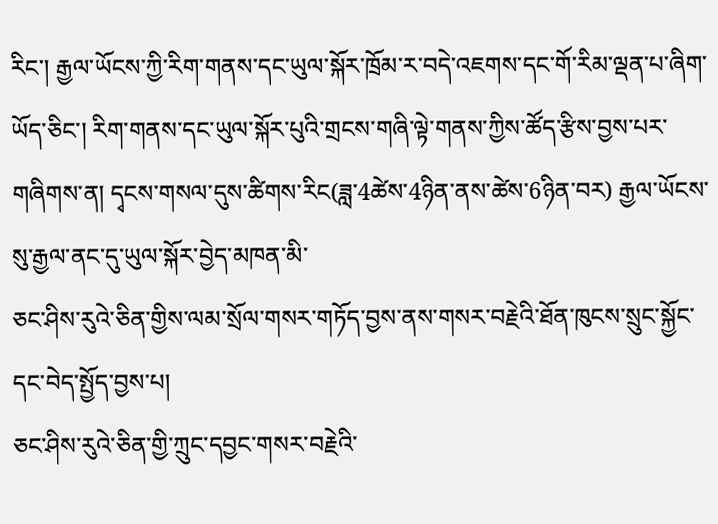རིང་། རྒྱལ་ཡོངས་ཀྱི་རིག་གནས་དང་ཡུལ་སྐོར་ཁྲོམ་ར་བདེ་འཇགས་དང་གོ་རིམ་ལྡན་པ་ཞིག་ཡོད་ཅིང་། རིག་གནས་དང་ཡུལ་སྐོར་པུའི་གྲངས་གཞི་ལྟེ་གནས་ཀྱིས་ཚོད་རྩིས་བྱས་པར་གཞིགས་ན། དྭངས་གསལ་དུས་ཚིགས་རིང(ཟླ་4ཚེས་4ཉིན་ནས་ཚེས་6ཉིན་བར) རྒྱལ་ཡོངས་སུ་རྒྱལ་ནང་དུ་ཡུལ་སྐོར་བྱེད་མཁན་མི་
ཅང་ཤིས་རུའེ་ཅིན་གྱིས་ལམ་སྲོལ་གསར་གཏོད་བྱས་ནས་གསར་བརྗེའི་ཐོན་ཁུངས་སྲུང་སྐྱོང་དང་བེད་སྤྱོད་བྱས་པ།
ཅང་ཤིས་རུའེ་ཅིན་གྱི་ཀྲུང་དབྱང་གསར་བརྗེའི་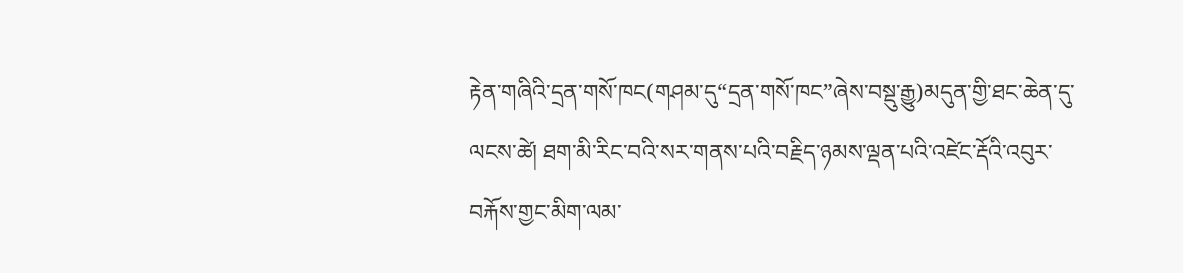རྟེན་གཞིའི་དྲན་གསོ་ཁང(གཤམ་དུ“དྲན་གསོ་ཁང”ཞེས་བསྡུ་རྒྱུ)མདུན་གྱི་ཐང་ཆེན་དུ་ལངས་ཚེ། ཐག་མི་རིང་བའི་སར་གནས་པའི་བརྗིད་ཉམས་ལྡན་པའི་འཛེང་རྡོའི་འབུར་བརྐོས་གྱང་མིག་ལམ་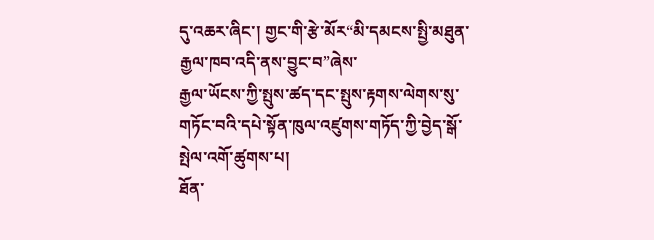དུ་འཆར་ཞིང་། གྱང་གི་རྩེ་མོར“མི་དམངས་སྤྱི་མཐུན་རྒྱལ་ཁབ་འདི་ནས་བྱུང་བ”ཞེས་
རྒྱལ་ཡོངས་ཀྱི་སྤུས་ཚད་དང་སྤུས་རྟགས་ལེགས་སུ་གཏོང་བའི་དཔེ་སྟོན་ཁུལ་འཛུགས་གཏོད་ཀྱི་བྱེད་སྒོ་སྤེལ་འགོ་ཚུགས་པ།
ཐོན་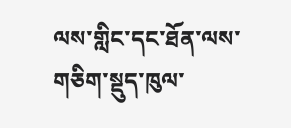ལས་གླིང་དང་ཐོན་ལས་གཅིག་སྡུད་ཁུལ་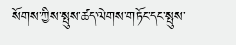སོགས་ཀྱིས་སྤུས་ཚད་ལེགས་གཏོང་དང་སྤུས་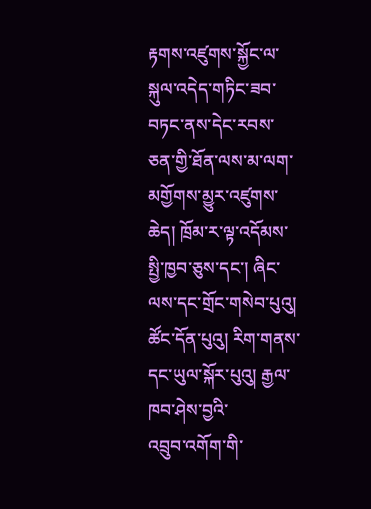རྟགས་འཛུགས་སྐྱོང་ལ་སྐུལ་འདེད་གཏིང་ཟབ་བཏང་ནས་དེང་རབས་ཅན་གྱི་ཐོན་ལས་མ་ལག་མགྱོགས་མྱུར་འཛུགས་ཆེད། ཁྲོམ་ར་ལྟ་འདོམས་སྤྱི་ཁྱབ་ཅུས་དང་། ཞིང་ལས་དང་གྲོང་གསེབ་པུའུ། ཚོང་དོན་པུའུ། རིག་གནས་དང་ཡུལ་སྐོར་པུའུ། རྒྱལ་ཁབ་ཤེས་བྱའི་
འབྲུབ་འགོག་གི་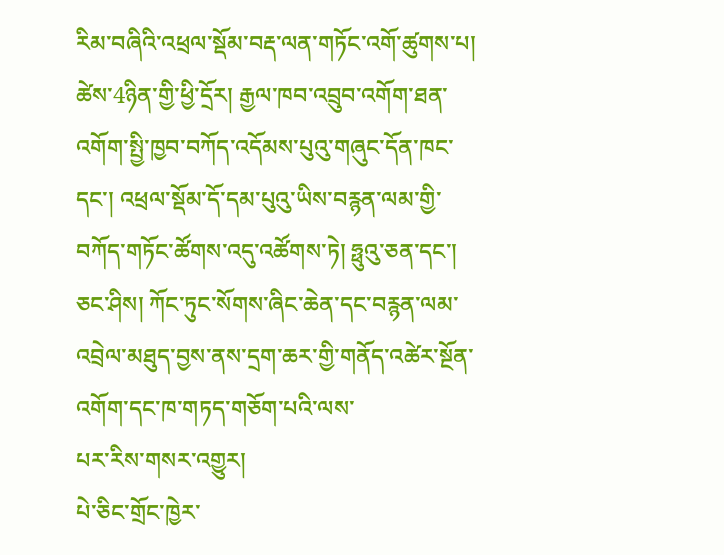རིམ་བཞིའི་འཕྲལ་སྡོམ་བརྡ་ལན་གཏོང་འགོ་ཚུགས་པ།
ཚེས་4ཉིན་གྱི་ཕྱི་དྲོར། རྒྱལ་ཁབ་འབྲུབ་འགོག་ཐན་འགོག་སྤྱི་ཁྱབ་བཀོད་འདོམས་པུའུ་གཞུང་དོན་ཁང་དང་། འཕྲལ་སྡོམ་དོ་དམ་པུའུ་ཡིས་བརྙན་ལམ་གྱི་བཀོད་གཏོང་ཚོགས་འདུ་འཚོགས་ཏེ། ཧྥུའུ་ཅན་དང་། ཅང་ཤིས། ཀོང་ཏུང་སོགས་ཞིང་ཆེན་དང་བརྙན་ལམ་འབྲེལ་མཐུད་བྱས་ནས་དྲག་ཆར་གྱི་གནོད་འཚེར་སྔོན་འགོག་དང་ཁ་གཏད་གཅོག་པའི་ལས་
པར་རིས་གསར་འགྱུར།
པེ་ཅིང་གྲོང་ཁྱེར་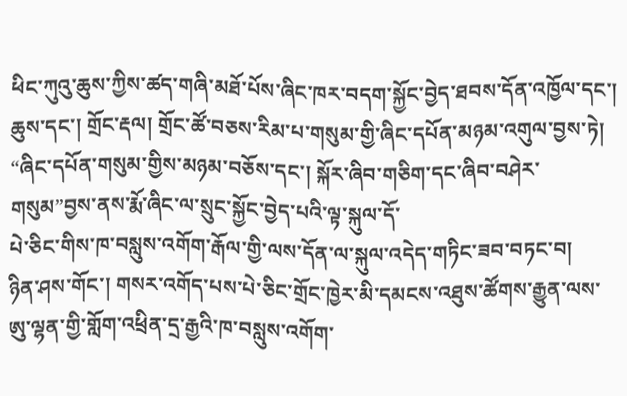ཕིང་ཀུའུ་ཆུས་ཀྱིས་ཚད་གཞི་མཐོ་པོས་ཞིང་ཁར་བདག་སྐྱོང་བྱེད་ཐབས་དོན་འཁྱོལ་དང་། ཆུས་དང་། གྲོང་རྡལ། གྲོང་ཚོ་བཅས་རིམ་པ་གསུམ་གྱི་ཞིང་དཔོན་མཉམ་འགུལ་བྱས་ཏེ། “ཞིང་དཔོན་གསུམ་གྱིས་མཉམ་བཅོས་དང་། སྐོར་ཞིབ་གཅིག་དང་ཞིབ་བཤེར་གསུམ”བྱས་ནས་རྨོ་ཞིང་ལ་སྲུང་སྐྱོང་བྱེད་པའི་ལྟ་སྐུལ་དོ་
པེ་ཅིང་གིས་ཁ་བསླུས་འགོག་རྒོལ་གྱི་ལས་དོན་ལ་སྐུལ་འདེད་གཏིང་ཟབ་བཏང་བ།
ཉིན་ཤས་གོང་། གསར་འགོད་པས་པེ་ཅིང་གྲོང་ཁྱེར་མི་དམངས་འཐུས་ཚོགས་རྒྱུན་ལས་ཨུ་ལྷན་གྱི་གློག་འཕྲིན་དྲ་རྒྱའི་ཁ་བསླུས་འགོག་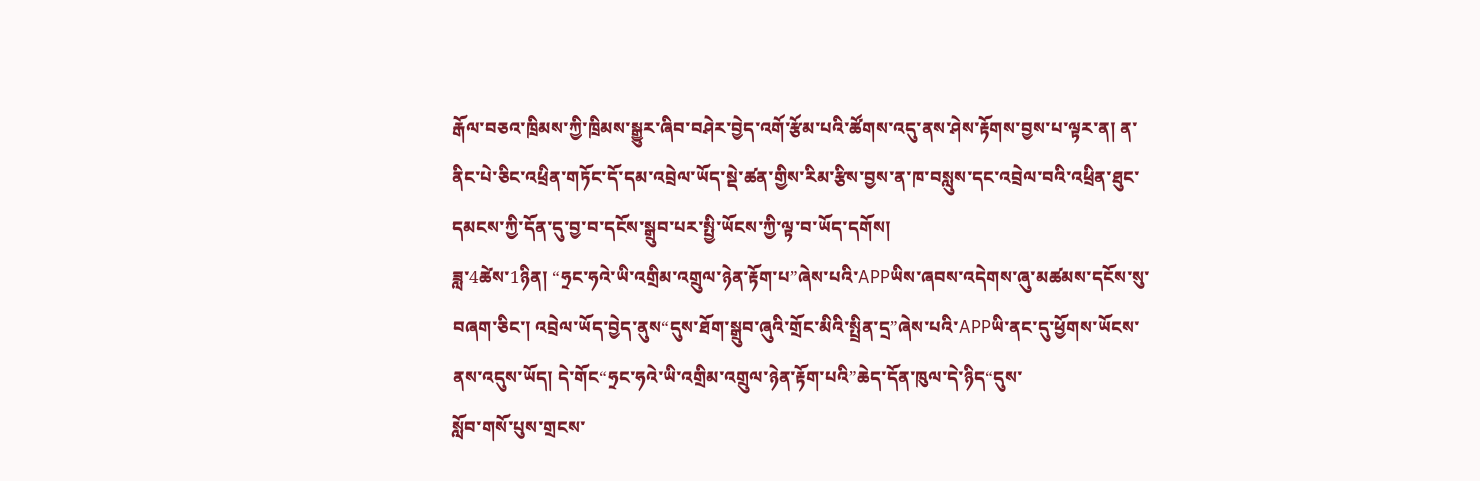རྒོལ་བཅའ་ཁྲིམས་ཀྱི་ཁྲིམས་སྒྱུར་ཞིབ་བཤེར་བྱེད་འགོ་རྩོམ་པའི་ཚོགས་འདུ་ནས་ཤེས་རྟོགས་བྱས་པ་ལྟར་ན། ན་ནིང་པེ་ཅིང་འཕྲིན་གཏོང་དོ་དམ་འབྲེལ་ཡོད་སྡེ་ཚན་གྱིས་རིམ་རྩིས་བྱས་ན་ཁ་བསླུས་དང་འབྲེལ་བའི་འཕྲིན་ཐུང་
དམངས་ཀྱི་དོན་དུ་བྱ་བ་དངོས་སྒྲུབ་པར་སྤྱི་ཡོངས་ཀྱི་ལྟ་བ་ཡོད་དགོས།
ཟླ་4ཚེས་1ཉིན། “ཧྲང་ཧའེ་ཡི་འགྲིམ་འགྲུལ་ཉེན་རྟོག་པ”ཞེས་པའི་APPཡིས་ཞབས་འདེགས་ཞུ་མཚམས་དངོས་སུ་བཞག་ཅིང་། འབྲེལ་ཡོད་བྱེད་ནུས“དུས་ཐོག་སྒྲུབ་ཞུའི་གྲོང་མིའི་སྤྲིན་དྲ”ཞེས་པའི་APPཡི་ནང་དུ་ཕྱོགས་ཡོངས་ནས་འདུས་ཡོད། དེ་གོང“ཧྲང་ཧའེ་ཡི་འགྲིམ་འགྲུལ་ཉེན་རྟོག་པའི”ཆེད་དོན་ཁུལ་དེ་ཉིད“དུས་
སློབ་གསོ་པུས་གྲངས་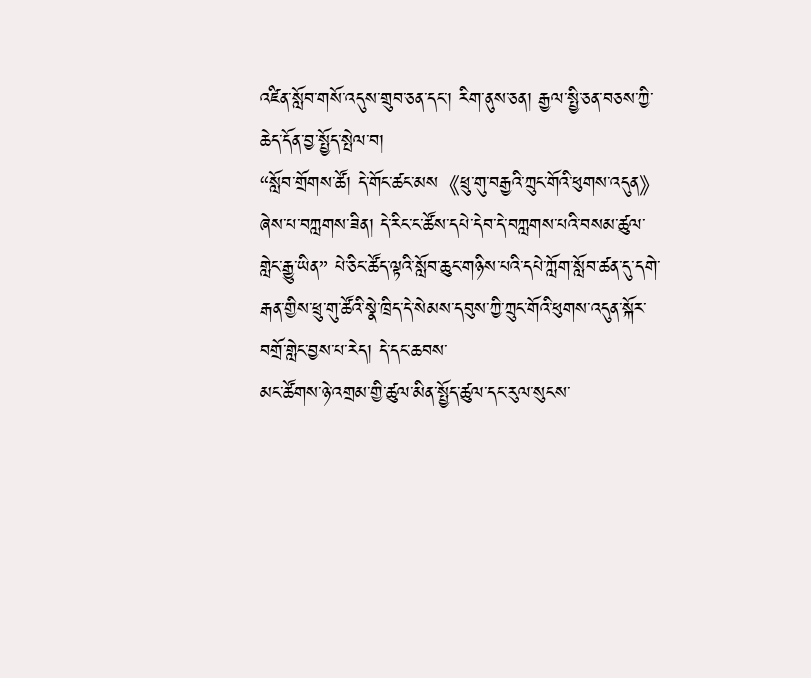འཛིན་སློབ་གསོ་འདུས་གྲུབ་ཅན་དང་། རིག་ནུས་ཅན། རྒྱལ་སྤྱི་ཅན་བཅས་ཀྱི་ཆེད་དོན་བྱ་སྤྱོད་སྤེལ་བ།
“སློབ་གྲོགས་ཚོ། དེ་གོང་ཚང་མས《ཕྲུ་གུ་བརྒྱའི་ཀྲུང་གོའི་ཕུགས་འདུན》ཞེས་པ་བཀླགས་ཟིན། དེ་རིང་ང་ཚོས་དཔེ་དེབ་དེ་བཀླགས་པའི་བསམ་ཚུལ་གླེང་རྒྱུ་ཡིན” པེ་ཅིང་ཚོད་ལྟའི་སློབ་ཆུང་གཉིས་པའི་དཔེ་ཀློག་སློབ་ཚན་དུ་དགེ་རྒན་གྱིས་ཕྲུ་གུ་ཚོའི་སྣེ་ཁྲིད་དེ་སེམས་དབུས་ཀྱི་ཀྲུང་གོའི་ཕུགས་འདུན་སྐོར་བགྲོ་གླེང་བྱས་པ་རེད། དེ་དང་ཆབས་
མང་ཚོགས་ཉེ་འགྲམ་གྱི་ཚུལ་མིན་སྤྱོད་ཚུལ་དང་རུལ་སུངས་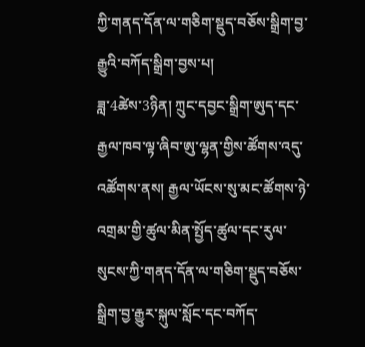ཀྱི་གནད་དོན་ལ་གཅིག་སྡུད་བཅོས་སྒྲིག་བྱ་རྒྱུའི་བཀོད་སྒྲིག་བྱས་པ།
ཟླ་4ཚེས་3ཉིན། ཀྲུང་དབྱང་སྒྲིག་ཨུད་དང་རྒྱལ་ཁབ་ལྟ་ཞིབ་ཨུ་ལྷན་གྱིས་ཚོགས་འདུ་འཚོགས་ནས། རྒྱལ་ཡོངས་སུ་མང་ཚོགས་ཉེ་འགྲམ་གྱི་ཚུལ་མིན་སྤྱོད་ཚུལ་དང་རུལ་སུངས་ཀྱི་གནད་དོན་ལ་གཅིག་སྡུད་བཅོས་སྒྲིག་བྱ་རྒྱུར་སྐུལ་སློང་དང་བཀོད་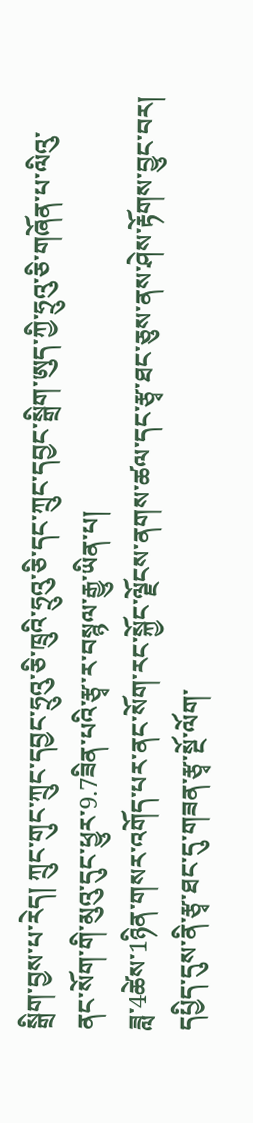སྒྲིག་བྱས་པ་རེད། ཀྲུང་གུང་ཀྲུང་དབྱང་ཧྲུའུ་ཅི་ཁྲུའི་ཧྲུའུ་ཅི་དང་ཀྲུང་དབྱང་སྒྲིག་ཨུད་ཀྱི་ཧྲུའུ་ཅི་གཞོན་པ་ལིའུ་
ནང་སོག་གི་མུའུ་དུང་ཕྱུར་9.7ཟིན་པའི་རྩྭ་ར་བསྙལ་རྒྱུ་ཡིན་པ།
ཟླ་4ཚེས་1ཉིན་གསར་འགོད་པར་ནང་སོག་རང་སྐྱོང་ལྗོངས་ནགས་ཚལ་དང་རྩྭ་ཐང་ཅུས་ནས་ཤེས་རྟོགས་བྱུང་བར། དཔྱིད་དུས་ནི་རྩྭ་ཐང་དུ་གཟན་རྩྭ་སྔོ་ལོག་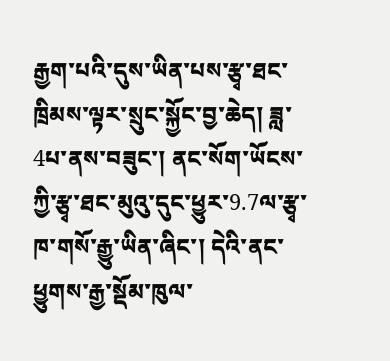རྒྱག་པའི་དུས་ཡིན་པས་རྩྭ་ཐང་ཁྲིམས་ལྟར་སྲུང་སྐྱོང་བྱ་ཆེད། ཟླ་4པ་ནས་བཟུང་། ནང་སོག་ཡོངས་ཀྱི་རྩྭ་ཐང་མུའུ་དུང་ཕྱུར་9.7ལ་རྩྭ་ཁ་གསོ་རྒྱུ་ཡིན་ཞིང་། དེའི་ནང་ཕྱུགས་རྒྱ་སྡོམ་ཁུལ་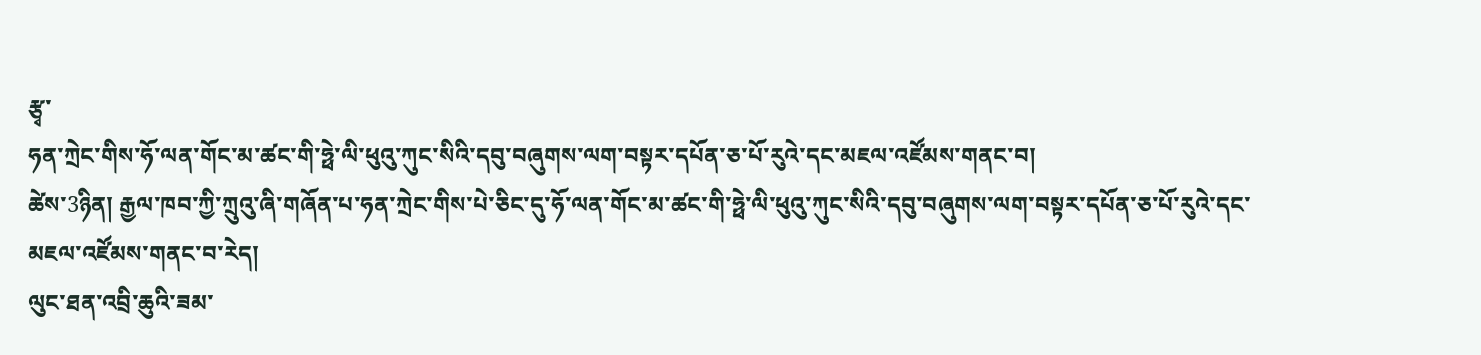རྩྭ་
ཧན་ཀྲེང་གིས་ཧོ་ལན་གོང་མ་ཚང་གི་ཧྥེ་ལི་ཕུའུ་ཀུང་སིའི་དབུ་བཞུགས་ལག་བསྟར་དཔོན་ཅ་པོ་རུའེ་དང་མཇལ་འཛོམས་གནང་བ།
ཚེས་3ཉིན། རྒྱལ་ཁབ་ཀྱི་ཀྲུའུ་ཞི་གཞོན་པ་ཧན་ཀྲེང་གིས་པེ་ཅིང་དུ་ཧོ་ལན་གོང་མ་ཚང་གི་ཧྥེ་ལི་ཕུའུ་ཀུང་སིའི་དབུ་བཞུགས་ལག་བསྟར་དཔོན་ཅ་པོ་རུའེ་དང་མཇལ་འཛོམས་གནང་བ་རེད།
ལུང་ཐན་འབྲི་ཆུའི་ཟམ་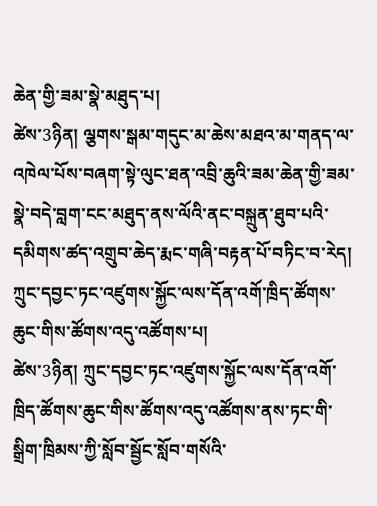ཆེན་གྱི་ཟམ་སྣེ་མཐུད་པ།
ཚེས་3ཉིན། ལྕགས་སྒམ་གདུང་མ་ཆེས་མཐའ་མ་གནད་ལ་འཁེལ་པོས་བཞག་སྟེ་ལུང་ཐན་འབྲི་ཆུའི་ཟམ་ཆེན་གྱི་ཟམ་སྣེ་བདེ་བླག་ངང་མཐུད་ནས་ལོའི་ནང་བསྐྲུན་ཐུབ་པའི་དམིགས་ཚད་འགྲུབ་ཆེད་རྨང་གཞི་བརྟན་པོ་བཏིང་བ་རེད།
ཀྲུང་དབྱང་ཏང་འཛུགས་སྐྱོང་ལས་དོན་འགོ་ཁྲིད་ཚོགས་ཆུང་གིས་ཚོགས་འདུ་འཚོགས་པ།
ཚེས་3ཉིན། ཀྲུང་དབྱང་ཏང་འཛུགས་སྐྱོང་ལས་དོན་འགོ་ཁྲིད་ཚོགས་ཆུང་གིས་ཚོགས་འདུ་འཚོགས་ནས་ཏང་གི་སྒྲིག་ཁྲིམས་ཀྱི་སློབ་སྦྱོང་སློབ་གསོའི་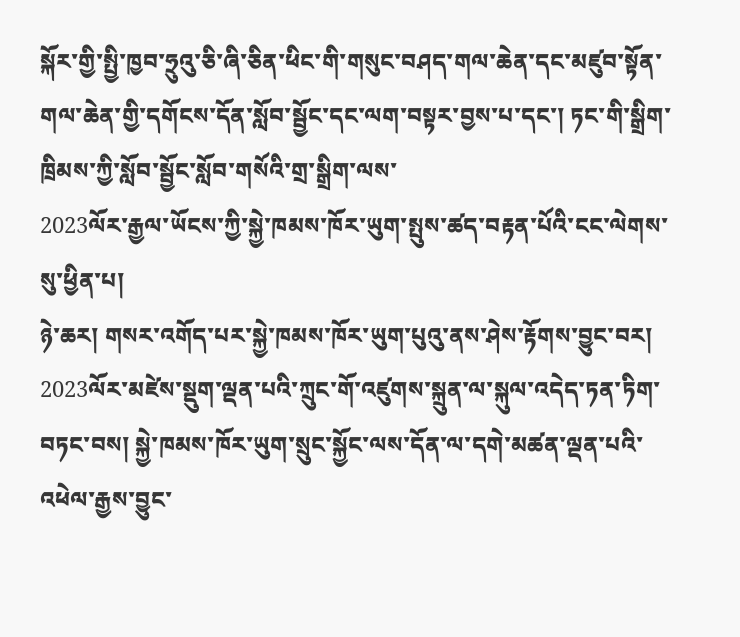སྐོར་གྱི་སྤྱི་ཁྱབ་ཧྲུའུ་ཅི་ཞི་ཅིན་ཕིང་གི་གསུང་བཤད་གལ་ཆེན་དང་མཛུབ་སྟོན་གལ་ཆེན་གྱི་དགོངས་དོན་སློབ་སྦྱོང་དང་ལག་བསྟར་བྱས་པ་དང་། ཏང་གི་སྒྲིག་ཁྲིམས་ཀྱི་སློབ་སྦྱོང་སློབ་གསོའི་གྲ་སྒྲིག་ལས་
2023ལོར་རྒྱལ་ཡོངས་ཀྱི་སྐྱེ་ཁམས་ཁོར་ཡུག་སྤུས་ཚད་བརྟན་པོའི་ངང་ལེགས་སུ་ཕྱིན་པ།
ཉེ་ཆར། གསར་འགོད་པར་སྐྱེ་ཁམས་ཁོར་ཡུག་པུའུ་ནས་ཤེས་རྟོགས་བྱུང་བར། 2023ལོར་མཛེས་སྡུག་ལྡན་པའི་ཀྲུང་གོ་འཛུགས་སྐྲུན་ལ་སྐུལ་འདེད་ཏན་ཏིག་བཏང་བས། སྐྱེ་ཁམས་ཁོར་ཡུག་སྲུང་སྐྱོང་ལས་དོན་ལ་དགེ་མཚན་ལྡན་པའི་འཕེལ་རྒྱས་བྱུང་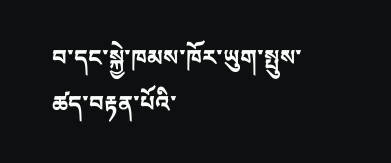བ་དང་སྐྱེ་ཁམས་ཁོར་ཡུག་སྤུས་ཚད་བརྟན་པོའི་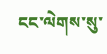ངང་ལེགས་སུ་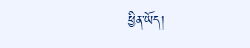ཕྱིན་ཡོད།